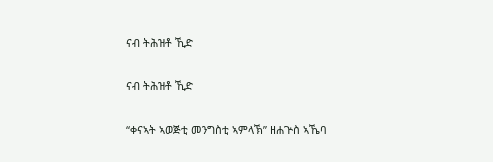ናብ ትሕዝቶ ኺድ

ናብ ትሕዝቶ ኺድ

“ቀናኣት ኣወጅቲ መንግስቲ ኣምላኽ” ዘሐጕስ ኣኼባ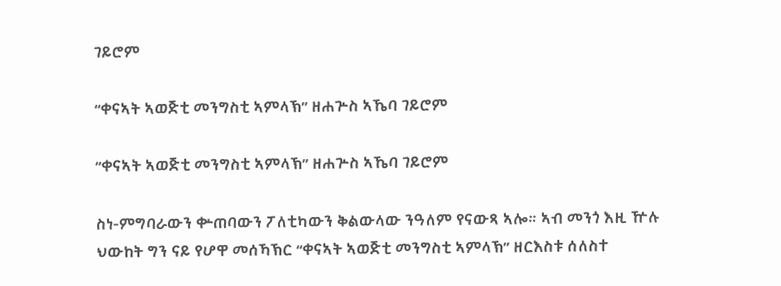ገይሮም

“ቀናኣት ኣወጅቲ መንግስቲ ኣምላኽ” ዘሐጕስ ኣኼባ ገይሮም

“ቀናኣት ኣወጅቲ መንግስቲ ኣምላኽ” ዘሐጕስ ኣኼባ ገይሮም

ስነ-ምግባራውን ቍጠባውን ፖለቲካውን ቅልውላው ንዓለም የናውጻ ኣሎ። ኣብ መንጎ እዚ ዅሉ ህውከት ግን ናይ የሆዋ መሰኻኽር “ቀናኣት ኣወጅቲ መንግስቲ ኣምላኽ” ዘርእስቱ ሰለስተ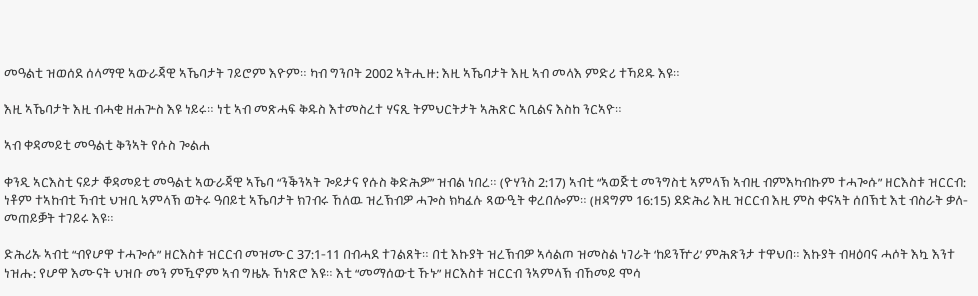መዓልቲ ዝወሰደ ሰላማዊ ኣውራጃዊ ኣኼባታት ገይሮም እዮም። ካብ ግንቦት 2002 ኣትሒዙ: እዚ ኣኼባታት እዚ ኣብ መላእ ምድሪ ተኻይዱ እዩ።

እዚ ኣኼባታት እዚ ብሓቂ ዘሐጕስ እዩ ነይሩ። ነቲ ኣብ መጽሓፍ ቅዱስ እተመስረተ ሃናጺ ትምህርትታት ኣሕጽር ኣቢልና እስከ ንርኣዮ።

ኣብ ቀዳመይቲ መዓልቲ ቅንኣት የሱስ ጐልሐ

ቀንዲ ኣርእስቲ ናይታ ቐዳመይቲ መዓልቲ ኣውራጃዊ ኣኼባ “ንቕንኣት ጐይታና የሱስ ቅድሕዎ” ዝብል ነበረ። (ዮሃንስ 2:17) ኣብቲ “ኣወጅቲ መንግስቲ ኣምላኽ ኣብዚ ብምእካብኩም ተሓጐሱ” ዘርእስቱ ዝርርብ: ነቶም ተኣከብቲ ኻብቲ ህዝቢ ኣምላኽ ወትሩ ዓበይቲ ኣኼባታት ክገብሩ ኸለዉ ዝረኽብዎ ሓጐስ ክካፈሉ ጻውዒት ቀረበሎም። (ዘዳግም 16:15) ደድሕሪ እዚ ዝርርብ እዚ ምስ ቀናኣት ሰበኽቲ እቲ ብስራት ቃለ-መጠይቓት ተገይሩ እዩ።

ድሕሪኡ ኣብቲ “ብየሆዋ ተሓጐሱ” ዘርእስቱ ዝርርብ መዝሙር 37:1-11 በብሓደ ተገልጸት። በቲ እኩያት ዝረኽብዎ ኣሳልጦ ዝመስል ነገራት ‘ከይንዅሪ’ ምሕጽንታ ተዋህበ። እኩያት ብዛዕባና ሓሶት እኳ እንተ ነዝሑ: የሆዋ እሙናት ህዝቡ መን ምዃኖም ኣብ ግዜኡ ኸነጽሮ እዩ። እቲ “መማሰውቲ ኹኑ” ዘርእስቱ ዝርርብ ንኣምላኽ ብኸመይ ሞሳ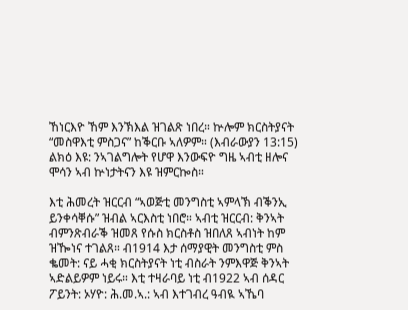ኸነርእዮ ኸም እንኽእል ዝገልጽ ነበረ። ኵሎም ክርስትያናት “መስዋእቲ ምስጋና” ከቕርቡ ኣለዎም። (እብራውያን 13:15) ልክዕ እዩ: ንኣገልግሎት የሆዋ እንውፍዮ ግዜ ኣብቲ ዘሎና ሞሳን ኣብ ኵነታትናን እዩ ዝምርኰስ።

እቲ ሕመረት ዝርርብ “ኣወጅቲ መንግስቲ ኣምላኽ ብቕንኢ ይንቀሳቐሱ” ዝብል ኣርእስቲ ነበሮ። ኣብቲ ዝርርብ: ቅንኣት ብምንጽብራቕ ዝመጸ የሱስ ክርስቶስ ዝበለጸ ኣብነት ከም ዝዀነና ተገልጸ። ብ1914 እታ ሰማያዊት መንግስቲ ምስ ቈመት: ናይ ሓቂ ክርስትያናት ነቲ ብስራት ንምእዋጅ ቅንኣት ኣድልይዎም ነይሩ። እቲ ተዛራባይ ነቲ ብ1922 ኣብ ሰዳር ፖይንት: ኦሃዮ: ሕ.መ.ኣ.: ኣብ እተገብረ ዓብዪ ኣኼባ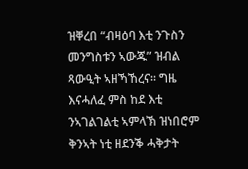ዝቐረበ “ብዛዕባ እቲ ንጉስን መንግስቱን ኣውጁ” ዝብል ጻውዒት ኣዘኻኸረና። ግዜ እናሓለፈ ምስ ከደ እቲ ንኣገልገልቲ ኣምላኽ ዝነበሮም ቅንኣት ነቲ ዘደንቕ ሓቅታት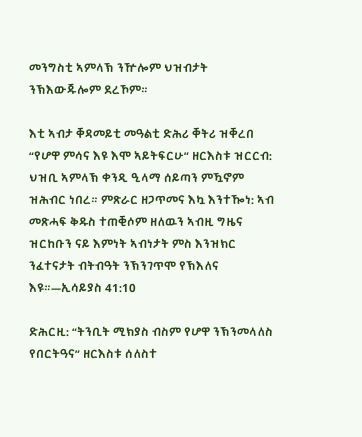መንግስቲ ኣምላኽ ንዅሎም ህዝብታት ንኽእውጁሎም ደረኾም።

እቲ ኣብታ ቐዳመይቲ መዓልቲ ድሕሪ ቐትሪ ዝቐረበ “የሆዋ ምሳና እዩ እሞ ኣይትፍርሁ” ዘርእስቱ ዝርርብ: ህዝቢ ኣምላኽ ቀንዲ ዒላማ ሰይጣን ምዃኖም ዝሕብር ነበረ። ምጽራር ዘጋጥመና እኳ እንተዀነ: ኣብ መጽሓፍ ቅዱስ ተጠቒሶም ዘለዉን ኣብዚ ግዜና ዝርከቡን ናይ እምነት ኣብነታት ምስ እንዝክር ንፈተናታት ብትብዓት ንኽንገጥሞ የኽእለና እዩ።—ኢሳይያስ 41:10

ድሕርዚ: “ትንቢት ሚክያስ ብስም የሆዋ ንኽንመላለስ የበርትዓና” ዘርእስቱ ሰለስተ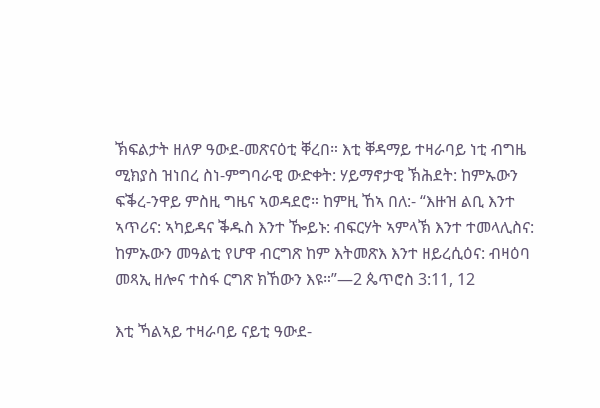ኽፍልታት ዘለዎ ዓውደ-መጽናዕቲ ቐረበ። እቲ ቐዳማይ ተዛራባይ ነቲ ብግዜ ሚክያስ ዝነበረ ስነ-ምግባራዊ ውድቀት: ሃይማኖታዊ ኽሕደት: ከምኡውን ፍቕረ-ንዋይ ምስዚ ግዜና ኣወዳደሮ። ከምዚ ኸኣ በለ:- “እዙዝ ልቢ እንተ ኣጥሪና: ኣካይዳና ቕዱስ እንተ ዀይኑ: ብፍርሃት ኣምላኽ እንተ ተመላሊስና: ከምኡውን መዓልቲ የሆዋ ብርግጽ ከም እትመጽእ እንተ ዘይረሲዕና: ብዛዕባ መጻኢ ዘሎና ተስፋ ርግጽ ክኸውን እዩ።”—2 ጴጥሮስ 3:11, 12

እቲ ኻልኣይ ተዛራባይ ናይቲ ዓውደ-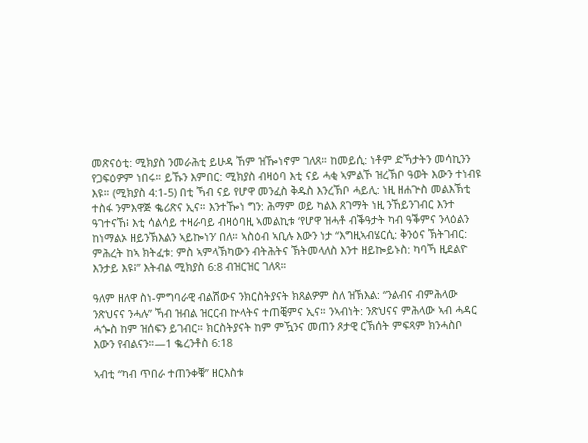መጽናዕቲ: ሚክያስ ንመራሕቲ ይሁዳ ኸም ዝዀነኖም ገለጸ። ከመይሲ: ነቶም ድኻታትን መሳኪንን የጋፍዕዎም ነበሩ። ይኹን እምበር: ሚክያስ ብዛዕባ እቲ ናይ ሓቂ ኣምልኾ ዝረኽቦ ዓወት እውን ተነብዩ እዩ። (ሚክያስ 4:1-5) በቲ ኻብ ናይ የሆዋ መንፈስ ቅዱስ እንረኽቦ ሓይሊ: ነዚ ዘሐጕስ መልእኽቲ ተስፋ ንምእዋጅ ቈሪጽና ኢና። እንተዀነ ግን: ሕማም ወይ ካልእ ጸገማት ነዚ ንኸይንገብር እንተ ዓገተናኸ፧ እቲ ሳልሳይ ተዛራባይ ብዛዕባዚ ኣመልኪቱ ‘የሆዋ ዝሓቶ ብቕዓታት ካብ ዓቕምና ንላዕልን ከነማልኦ ዘይንኽእልን ኣይኰነን’ በለ። ኣስዕብ ኣቢሉ እውን ነታ “እግዚኣብሄርሲ: ቅንዕና ኽትገብር: ምሕረት ከኣ ክትፈቱ: ምስ ኣምላኽካውን ብትሕትና ኽትመላለስ እንተ ዘይኰይኑስ: ካባኻ ዚደልዮ እንታይ እዩ፧” እትብል ሚክያስ 6:8 ብዝርዝር ገለጻ።

ዓለም ዘለዋ ስነ-ምግባራዊ ብልሽውና ንክርስትያናት ክጸልዎም ስለ ዝኽእል: “ንልብና ብምሕላው ንጽህናና ንሓሉ” ኻብ ዝብል ዝርርብ ኵላትና ተጠቒምና ኢና። ንኣብነት: ንጽህናና ምሕላው ኣብ ሓዳር ሓጐስ ከም ዝሰፍን ይገብር። ክርስትያናት ከም ምዃንና መጠን ጾታዊ ርኽሰት ምፍጻም ክንሓስቦ እውን የብልናን።—1 ቈረንቶስ 6:18

ኣብቲ “ካብ ጥበራ ተጠንቀቑ” ዘርእስቱ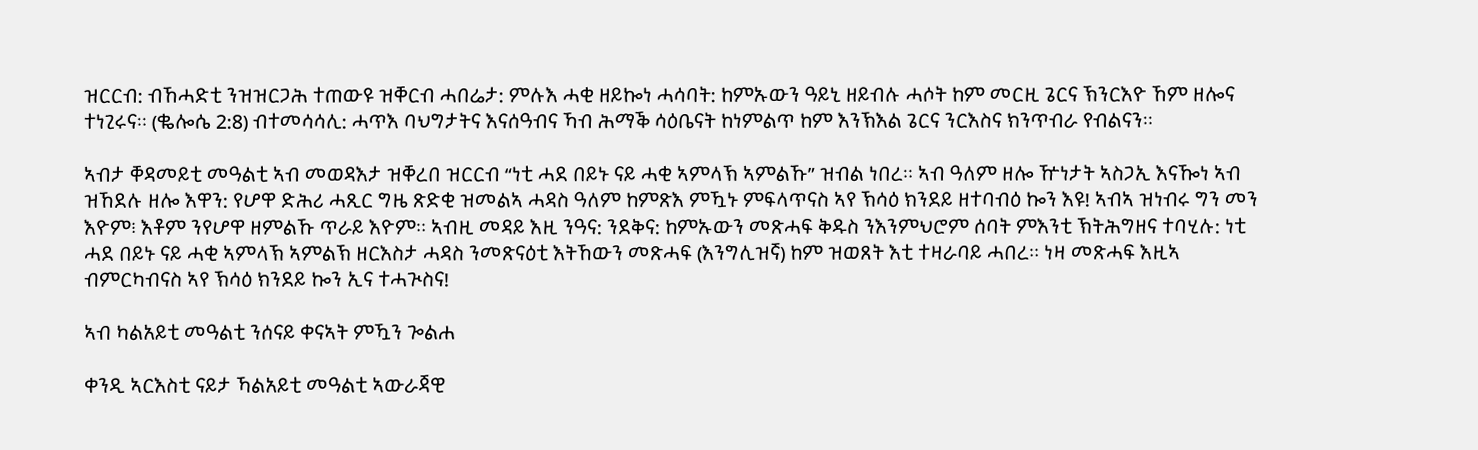ዝርርብ: ብኸሓድቲ ንዝዝርጋሕ ተጠውዩ ዝቐርብ ሓበሬታ: ምሉእ ሓቂ ዘይኰነ ሓሳባት: ከምኡውን ዓይኒ ዘይብሉ ሓሶት ከም መርዚ ጌርና ኽንርእዮ ኸም ዘሎና ተነጊሩና። (ቈሎሴ 2:8) ብተመሳሳሊ: ሓጥእ ባህግታትና እናሰዓብና ኻብ ሕማቕ ሳዕቤናት ከነምልጥ ከም እንኽእል ጌርና ንርእስና ክንጥብራ የብልናን።

ኣብታ ቐዳመይቲ መዓልቲ ኣብ መወዳእታ ዝቐረበ ዝርርብ “ነቲ ሓደ በይኑ ናይ ሓቂ ኣምላኽ ኣምልኹ” ዝብል ነበረ። ኣብ ዓለም ዘሎ ዅነታት ኣስጋኢ እናዀነ ኣብ ዝኸደሉ ዘሎ እዋን: የሆዋ ድሕሪ ሓጺር ግዜ ጽድቂ ዝመልኣ ሓዳስ ዓለም ከምጽእ ምዃኑ ምፍላጥናስ ኣየ ኽሳዕ ክንደይ ዘተባብዕ ኰን እዩ! ኣብኣ ዝነብሩ ግን መን እዮም፧ እቶም ንየሆዋ ዘምልኹ ጥራይ እዮም። ኣብዚ መዳይ እዚ ንዓና: ንደቅና: ከምኡውን መጽሓፍ ቅዱስ ንእንምህሮም ሰባት ምእንቲ ኽትሕግዘና ተባሂሉ: ነቲ ሓደ በይኑ ናይ ሓቂ ኣምላኽ ኣምልኽ ዘርእስታ ሓዳስ ንመጽናዕቲ እትኸውን መጽሓፍ (እንግሊዝኛ) ከም ዝወጸት እቲ ተዛራባይ ሓበረ። ነዛ መጽሓፍ እዚኣ ብምርካብናስ ኣየ ኽሳዕ ክንደይ ኰን ኢና ተሓጒስና!

ኣብ ካልአይቲ መዓልቲ ንሰናይ ቀናኣት ምዃን ጐልሐ

ቀንዲ ኣርእስቲ ናይታ ኻልአይቲ መዓልቲ ኣውራጃዊ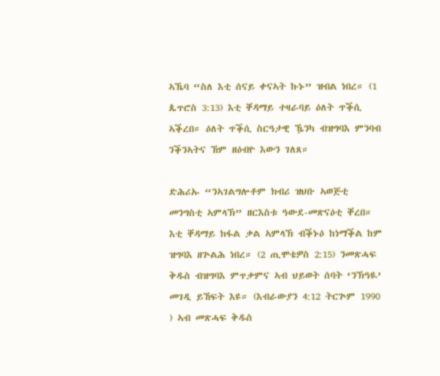ኣኼባ “ስለ እቲ ሰናይ ቀናኣት ኩኑ” ዝብል ነበረ። (1 ጴጥሮስ 3:13) እቲ ቐዳማይ ተዛራባይ ዕለት ጥቕሲ ኣቕረበ። ዕለት ጥቕሲ ስርዓታዊ ዄንካ ብዝግባእ ምንባብ ንቕንኣትና ኸም ዘዕብዮ እውን ገለጸ።

ድሕሪኡ “ንኣገልግሎቶም ክብሪ ዝህቡ ኣወጅቲ መንግስቲ ኣምላኽ” ዘርእስቱ ዓውደ-መጽናዕቲ ቐረበ። እቲ ቐዳማይ ክፋል ቃል ኣምላኽ ብቕኑዕ ከነማቕል ከም ዝግባእ ዘጕልሕ ነበረ። (2 ጢሞቴዎስ 2:15) ንመጽሓፍ ቅዱስ ብዝግባእ ምጥቃምና ኣብ ህይወት ሰባት ‘ንኽዓዪ’ መገዲ ይኸፍት እዩ። (እብራውያን 4:12 ትርጕም 1990 ) ኣብ መጽሓፍ ቅዱስ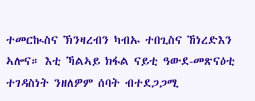ተመርኲስና ኽንዛረብን ካብኡ ተበጊስና ኸነረድእን ኣሎና። እቲ ኻልኣይ ክፋል ናይቲ ዓውደ-መጽናዕቲ ተገዳስነት ንዘለዎም ሰባት ብተደጋጋሚ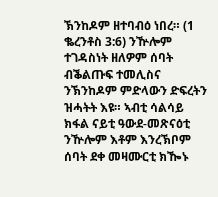ኽንከዶም ዘተባብዕ ነበረ። (1 ቈረንቶስ 3:6) ንዅሎም ተገዳስነት ዘለዎም ሰባት ብቕልጡፍ ተመሊስና ንኽንከዶም ምድላውን ድፍረትን ዝሓትት እዩ። ኣብቲ ሳልሳይ ክፋል ናይቲ ዓውደ-መጽናዕቲ ንዅሎም እቶም እንረኽቦም ሰባት ደቀ መዛሙርቲ ክዀኑ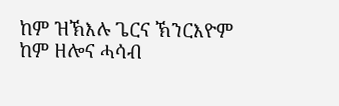ከም ዝኽእሉ ጌርና ኽንርእዮም ከም ዘሎና ሓሳብ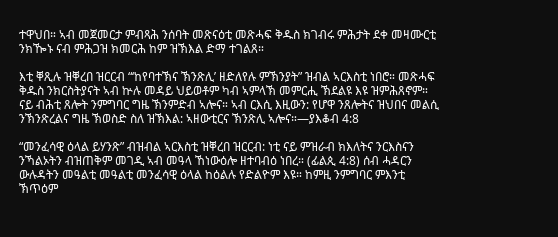ተዋህበ። ኣብ መጀመርታ ምብጻሕ ንሰባት መጽናዕቲ መጽሓፍ ቅዱስ ክገብሩ ምሕታት ደቀ መዛሙርቲ ንክዀኑ ናብ ምሕጋዝ ክመርሕ ከም ዝኽእል ድማ ተገልጸ።

እቲ ቐጺሉ ዝቐረበ ዝርርብ “‘ከየባተኽና ኽንጽሊ’ ዘድለየሉ ምኽንያት” ዝብል ኣርእስቲ ነበሮ። መጽሓፍ ቅዱስ ንክርስትያናት ኣብ ኵሉ መዳይ ህይወቶም ካብ ኣምላኽ መምርሒ ኽደልዩ እዩ ዝምሕጸኖም። ናይ ብሕቲ ጸሎት ንምግባር ግዜ ኽንምድብ ኣሎና። ኣብ ርእሲ እዚውን: የሆዋ ንጸሎትና ዝህበና መልሲ ንኽንጽረልና ግዜ ኽወስድ ስለ ዝኽእል: ኣዘውቲርና ኽንጽሊ ኣሎና።—ያእቆብ 4:8

“መንፈሳዊ ዕላል ይሃንጽ” ብዝብል ኣርእስቲ ዝቐረበ ዝርርብ: ነቲ ናይ ምዝራብ ክእለትና ንርእስናን ንኻልኦትን ብዝጠቅም መገዲ ኣብ መዓላ ኸነውዕሎ ዘተባብዕ ነበረ። (ፊልጲ 4:8) ሰብ ሓዳርን ውሉዳትን መዓልቲ መዓልቲ መንፈሳዊ ዕላል ከዕልሉ የድልዮም እዩ። ከምዚ ንምግባር ምእንቲ ኽጥዕም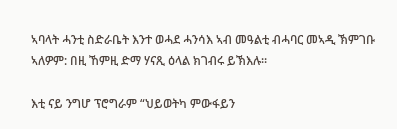ኣባላት ሓንቲ ስድራቤት እንተ ወሓደ ሓንሳእ ኣብ መዓልቲ ብሓባር መኣዲ ኽምገቡ ኣለዎም: በዚ ኸምዚ ድማ ሃናጺ ዕላል ክገብሩ ይኽእሉ።

እቲ ናይ ንግሆ ፕሮግራም “ህይወትካ ምውፋይን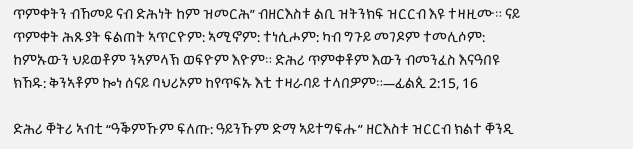ጥምቀትን ብኸመይ ናብ ድሕነት ከም ዝመርሕ” ብዘርእስቱ ልቢ ዝትንክፍ ዝርርብ እዩ ተዛዚሙ። ናይ ጥምቀት ሕጹያት ፍልጠት ኣጥርዮም: ኣሚኖም: ተነሲሖም: ካብ ግጉይ መገዶም ተመሊሶም: ከምኡውን ህይወቶም ንኣምላኽ ወፍዮም እዮም። ድሕሪ ጥምቀቶም እውን ብመንፈስ እናዓበዩ ክኸዱ: ቅንኣቶም ኰነ ሰናይ ባህሪኦም ከየጥፍኡ እቲ ተዛራባይ ተላበዎም።—ፊልጲ 2:15, 16

ድሕሪ ቐትሪ ኣብቲ “ዓቕምኹም ፍለጡ: ዓይንኹም ድማ ኣይተግፍሑ” ዘርእስቱ ዝርርብ ክልተ ቐንዲ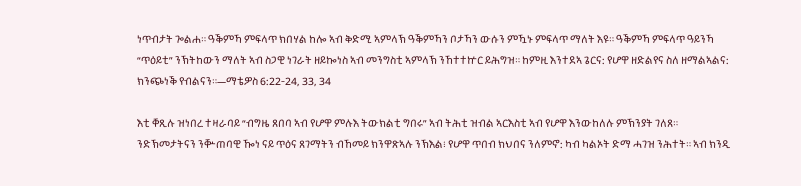ነጥብታት ጐልሐ። ዓቕምኻ ምፍላጥ ክበሃል ከሎ ኣብ ቅድሚ ኣምላኽ ዓቕምኻን ቦታኻን ውሱን ምዃኑ ምፍላጥ ማለት እዩ። ዓቕምኻ ምፍላጥ ዓይንኻ “ጥዕይቲ” ንኽትከውን ማለት ኣብ ስጋዊ ነገራት ዘይኰነስ ኣብ መንግስቲ ኣምላኽ ንኸተተኵር ይሕግዝ። ከምዚ እንተደኣ ጌርና: የሆዋ ዘድልየና ስለ ዘማልኣልና: ክንጭነቕ የብልናን።—ማቴዎስ 6:22-24, 33, 34

እቲ ቐጺሉ ዝነበረ ተዛራባይ “ብግዜ ጸበባ ኣብ የሆዋ ምሉእ ትውክልቲ ግበሩ” ኣብ ትሕቲ ዝብል ኣርእስቲ ኣብ የሆዋ እንውከለሉ ምኽንያት ገለጸ። ንድኽመታትናን ንቝጠባዊ ዀነ ናይ ጥዕና ጸገማትን ብኸመይ ክንዋጽኣሉ ንኽእል፧ የሆዋ ጥበብ ክህበና ንለምኖ: ካብ ካልኦት ድማ ሓገዝ ንሕተት። ኣብ ክንዲ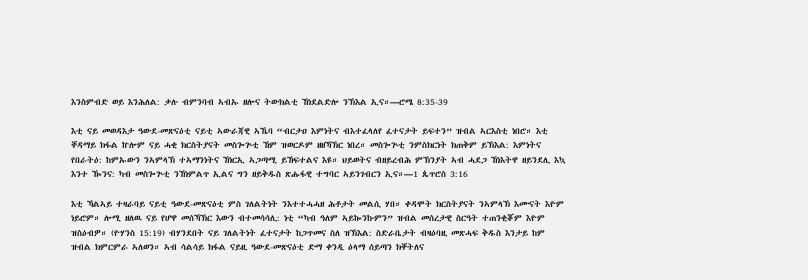እንስምብድ ወይ እንሕለል: ቃሉ ብምንባብ ኣብኡ ዘሎና ትውክልቲ ኸነደልድሎ ንኽእል ኢና።—ሮሜ 8:35-39

እቲ ናይ መወዳእታ ዓውደ-መጽናዕቲ ናይቲ ኣውራጃዊ ኣኼባ “ብርታዐ እምነትና ብእተፈላለየ ፈተናታት ይፍተን” ዝብል ኣርእስቲ ነበሮ። እቲ ቐዳማይ ክፋል ኵሎም ናይ ሓቂ ክርስትያናት መስጐጕቲ ኸም ዝወርዶም ዘዘኻኽር ነበረ። መስጐጕቲ ንምስክርነት ክጠቅም ይኽእል: እምነትና የበራትዕ: ከምኡውን ንኣምላኽ ተኣማንነትና ኸነርኢ ኣጋጣሚ ይኸፍተልና እዩ። ህይወትና ብዘይረብሕ ምኽንያት ኣብ ሓደጋ ኸነእትዋ ዘይንደሊ እኳ እንተ ዀንና: ካብ መስጐጕቲ ንኸነምልጥ ኢልና ግን ዘይቅዱስ ጽሑፋዊ ተግባር ኣይንገብርን ኢና።—1 ጴጥሮስ 3:16

እቲ ኻልኣይ ተዛራባይ ናይቲ ዓውደ-መጽናዕቲ ምስ ገለልትነት ንእተተሓሓዘ ሕቶታት መልሲ ሃበ። ቀዳሞት ክርስትያናት ንኣምላኽ እሙናት እዮም ነይሮም። ሎሚ ዘለዉ ናይ የሆዋ መሰኻኽር እውን ብተመሳሳሊ: ነቲ “ካብ ዓለም ኣይኰንኩምን” ዝብል መሰረታዊ ስርዓት ተጠንቂቖም እዮም ዝስዕብዎ። (ዮሃንስ 15:19) ብሃንደበት ናይ ገለልትነት ፈተናታት ከጋጥመና ስለ ዝኽእል: ስድራቤታት ብዛዕባዚ መጽሓፍ ቅዱስ እንታይ ከም ዝብል ክምርምራ ኣለወን። ኣብ ሳልሳይ ክፋል ናይዚ ዓውደ-መጽናዕቲ ድማ ቀንዲ ዕላማ ሰይጣን ክቐትለና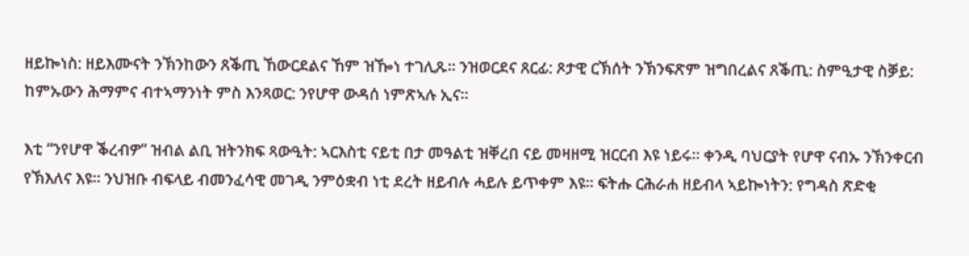ዘይኰነስ: ዘይእሙናት ንኽንከውን ጸቕጢ ኸውርደልና ኸም ዝዀነ ተገሊጹ። ንዝወርደና ጸርፊ: ጾታዊ ርኽሰት ንኽንፍጽም ዝግበረልና ጸቕጢ: ስምዒታዊ ስቓይ: ከምኡውን ሕማምና ብተኣማንነት ምስ እንጻወር: ንየሆዋ ውዳሰ ነምጽኣሉ ኢና።

እቲ “ንየሆዋ ቕረብዎ” ዝብል ልቢ ዝትንክፍ ጻውዒት: ኣርእስቲ ናይቲ በታ መዓልቲ ዝቐረበ ናይ መዛዘሚ ዝርርብ እዩ ነይሩ። ቀንዲ ባህርያት የሆዋ ናብኡ ንኽንቀርብ የኽእለና እዩ። ንህዝቡ ብፍላይ ብመንፈሳዊ መገዲ ንምዕቋብ ነቲ ደረት ዘይብሉ ሓይሉ ይጥቀም እዩ። ፍትሑ ርሕራሐ ዘይብላ ኣይኰነትን: የግዳስ ጽድቂ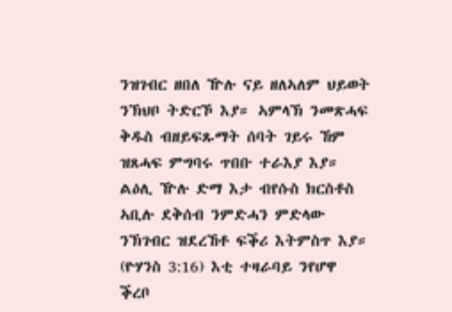ንዝገብር ዘበለ ዅሉ ናይ ዘለኣለም ህይወት ንኽህቦ ትድርኾ እያ። ኣምላኽ ንመጽሓፍ ቅዱስ ብዘይፍጹማት ሰባት ገይሩ ኸም ዝጸሓፍ ምግባሩ ጥበቡ ተራእያ እያ። ልዕሊ ዅሉ ድማ እታ ብየሱስ ክርስቶስ ኣቢሉ ደቅሰብ ንምድሓን ምድላው ንኽገብር ዝደረኸቶ ፍቕሪ እትምስጥ እያ። (ዮሃንስ 3:16) እቲ ተዛራባይ ንየሆዋ ቕረቦ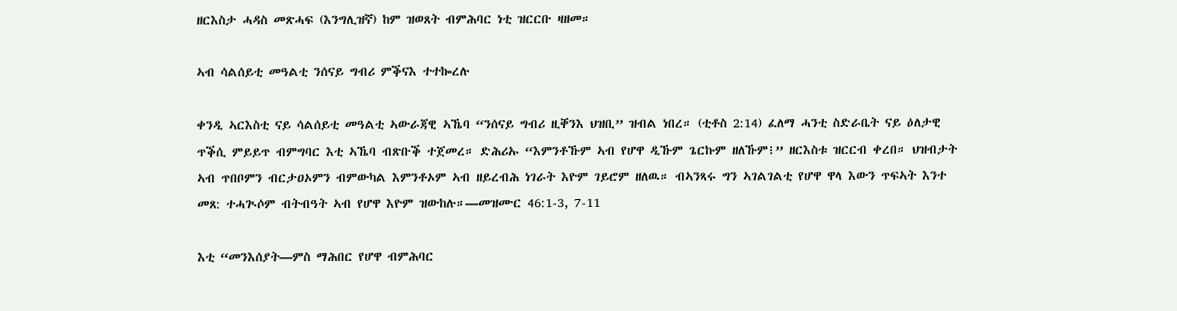ዘርእስታ ሓዳስ መጽሓፍ (እንግሊዝኛ) ከም ዝወጸት ብምሕባር ነቲ ዝርርቡ ዛዘመ።

ኣብ ሳልሰይቲ መዓልቲ ንሰናይ ግብሪ ምቕናእ ተተኰረሉ

ቀንዲ ኣርእስቲ ናይ ሳልሰይቲ መዓልቲ ኣውራጃዊ ኣኼባ “ንሰናይ ግብሪ ዚቐንእ ህዝቢ” ዝብል ነበረ። (ቲቶስ 2:14) ፈለማ ሓንቲ ስድራቤት ናይ ዕለታዊ ጥቕሲ ምይይጥ ብምግባር እቲ ኣኼባ ብጽቡቕ ተጀመረ። ድሕሪኡ “እምንቶኹም ኣብ የሆዋ ዲኹም ጌርኩም ዘለኹም፧” ዘርእስቱ ዝርርብ ቀረበ። ህዝብታት ኣብ ጥበቦምን ብርታዐኦምን ብምውካል እምንቶኦም ኣብ ዘይረብሕ ነገራት እዮም ገይሮም ዘለዉ። ብኣንጻሩ ግን ኣገልገልቲ የሆዋ ዋላ እውን ጥፍኣት እንተ መጸ: ተሓጒሶም ብትብዓት ኣብ የሆዋ እዮም ዝውከሉ።—መዝሙር 46:1-3, 7-11

እቲ “መንእሰያት—ምስ ማሕበር የሆዋ ብምሕባር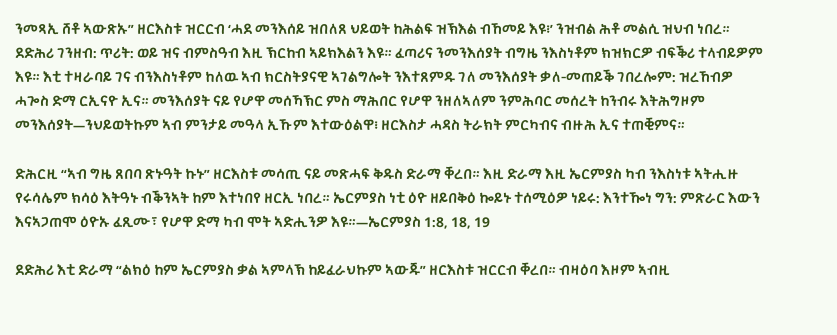ንመጻኢ ሸቶ ኣውጽኡ” ዘርእስቱ ዝርርብ ‘ሓደ መንእሰይ ዝበለጸ ህይወት ከሕልፍ ዝኽእል ብኸመይ እዩ፧’ ንዝብል ሕቶ መልሲ ዝህብ ነበረ። ደድሕሪ ገንዘብ: ጥሪት: ወይ ዝና ብምስዓብ እዚ ኽርከብ ኣይክእልን እዩ። ፈጣሪና ንመንእሰያት ብግዜ ንእስነቶም ክዝክርዎ ብፍቕሪ ተላብይዎም እዩ። እቲ ተዛራባይ ገና ብንእስነቶም ከለዉ ኣብ ክርስትያናዊ ኣገልግሎት ንእተጸምዱ ገለ መንእሰያት ቃለ-መጠይቕ ገበረሎም: ዝረኸብዎ ሓጐስ ድማ ርኢናዮ ኢና። መንእሰያት ናይ የሆዋ መሰኻኽር ምስ ማሕበር የሆዋ ንዘለኣለም ንምሕባር መሰረት ከንብሩ እትሕግዞም መንእሰያት—ንህይወትኩም ኣብ ምንታይ መዓላ ኢኹም እተውዕልዋ፧ ዘርእስታ ሓዳስ ትራክት ምርካብና ብዙሕ ኢና ተጠቒምና።

ድሕርዚ “ኣብ ግዜ ጸበባ ጽኑዓት ኩኑ” ዘርእስቱ መሳጢ ናይ መጽሓፍ ቅዱስ ድራማ ቐረበ። እዚ ድራማ እዚ ኤርምያስ ካብ ንእስነቱ ኣትሒዙ የሩሳሌም ክሳዕ እትዓኑ ብቕንኣት ከም እተነበየ ዘርኢ ነበረ። ኤርምያስ ነቲ ዕዮ ዘይበቅዕ ኰይኑ ተሰሚዕዎ ነይሩ: እንተዀነ ግን: ምጽራር እውን እናኣጋጠሞ ዕዮኡ ፈጺሙ፣ የሆዋ ድማ ካብ ሞት ኣድሒንዎ እዩ።—ኤርምያስ 1:8, 18, 19

ደድሕሪ እቲ ድራማ “ልክዕ ከም ኤርምያስ ቃል ኣምላኽ ከይፈራህኩም ኣውጁ” ዘርእስቱ ዝርርብ ቐረበ። ብዛዕባ እዞም ኣብዚ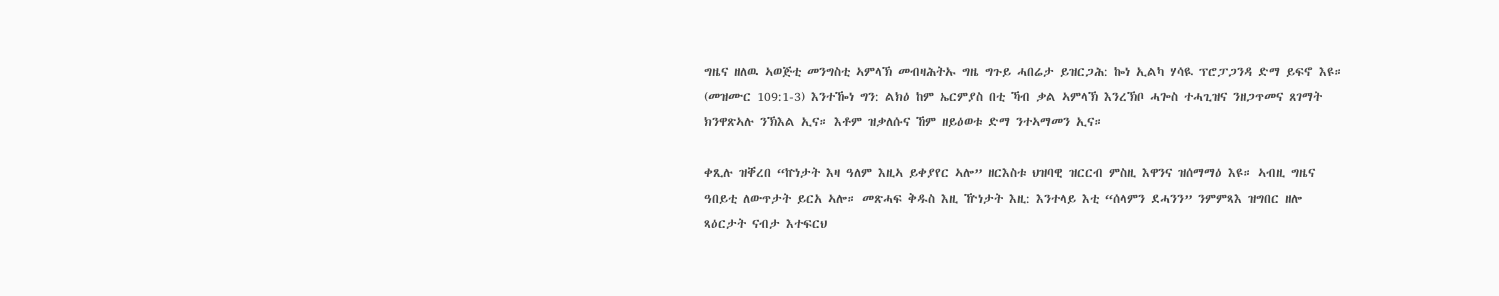ግዜና ዘለዉ ኣወጅቲ መንግስቲ ኣምላኽ መብዛሕትኡ ግዜ ግጉይ ሓበሬታ ይዝርጋሕ: ኰነ ኢልካ ሃሳዪ ፕሮፓጋንዳ ድማ ይፍኖ እዩ። (መዝሙር 109:1-3) እንተዀነ ግን: ልክዕ ከም ኤርምያስ በቲ ኻብ ቃል ኣምላኽ እንረኽቦ ሓጐስ ተሓጊዝና ንዘጋጥመና ጸገማት ክንዋጽኣሉ ንኽእል ኢና። እቶም ዝቃለሱና ኸም ዘይዕወቱ ድማ ንተኣማመን ኢና።

ቀጺሉ ዝቐረበ “ኵነታት እዛ ዓለም እዚኣ ይቀያየር ኣሎ” ዘርእስቱ ህዝባዊ ዝርርብ ምስዚ እዋንና ዝሰማማዕ እዩ። ኣብዚ ግዜና ዓበይቲ ለውጥታት ይርአ ኣሎ። መጽሓፍ ቅዱስ እዚ ዅነታት እዚ: እንተላይ እቲ “ሰላምን ደሓንን” ንምምጻእ ዝግበር ዘሎ ጻዕርታት ናብታ እተፍርህ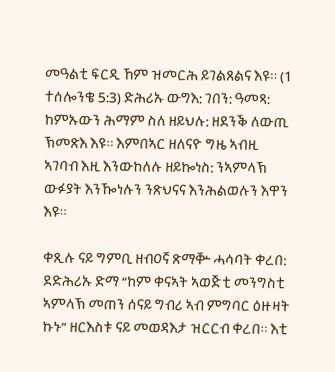መዓልቲ ፍርዲ ኸም ዝመርሕ ይገልጸልና እዩ። (1 ተሰሎንቄ 5:3) ድሕሪኡ ውግእ: ገበን: ዓመጻ: ከምኡውን ሕማም ስለ ዘይህሉ: ዘደንቕ ለውጢ ኽመጽእ እዩ። እምበኣር ዘለናዮ ግዜ ኣብዚ ኣገባብ እዚ እንውከለሉ ዘይኰነስ: ንኣምላኽ ውፉያት እንዀነሉን ንጽህናና እንሕልወሉን እዋን እዩ።

ቀጺሉ ናይ ግምቢ ዘብዐኛ ጽማቝ ሓሳባት ቀረበ: ደድሕሪኡ ድማ “ከም ቀናኣት ኣወጅቲ መንግስቲ ኣምላኽ መጠን ሰናይ ግብሪ ኣብ ምግባር ዕዙዛት ኩኑ” ዘርእስቱ ናይ መወዳእታ ዝርርብ ቀረበ። እቲ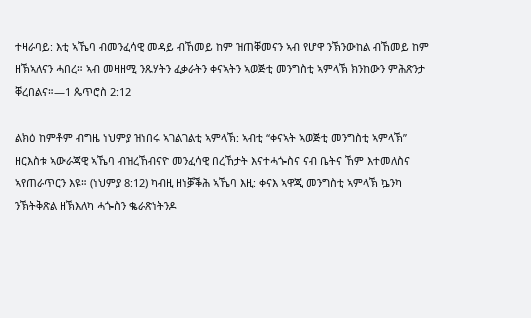ተዛራባይ: እቲ ኣኼባ ብመንፈሳዊ መዳይ ብኸመይ ከም ዝጠቐመናን ኣብ የሆዋ ንኽንውከል ብኸመይ ከም ዘኽኣለናን ሓበረ። ኣብ መዛዘሚ ንጹሃትን ፈቃራትን ቀናኣትን ኣወጅቲ መንግስቲ ኣምላኽ ክንከውን ምሕጽንታ ቐረበልና።—1 ጴጥሮስ 2:12

ልክዕ ከምቶም ብግዜ ነህምያ ዝነበሩ ኣገልገልቲ ኣምላኽ: ኣብቲ “ቀናኣት ኣወጅቲ መንግስቲ ኣምላኽ” ዘርእስቱ ኣውራጃዊ ኣኼባ ብዝረኸብናዮ መንፈሳዊ በረኸታት እናተሓጐስና ናብ ቤትና ኸም እተመለስና ኣየጠራጥርን እዩ። (ነህምያ 8:12) ካብዚ ዘነቓቕሕ ኣኼባ እዚ: ቀናእ ኣዋጂ መንግስቲ ኣምላኽ ኴንካ ንኽትቅጽል ዘኽእለካ ሓጐስን ቈራጽነትንዶ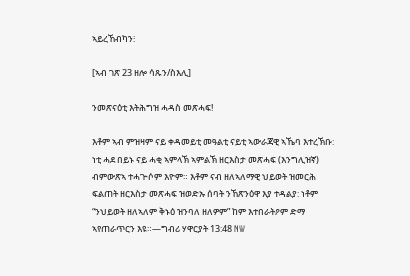ኣይረኸብካን፧

[ኣብ ገጽ 23 ዘሎ ሳጹን/ስእሊ]

ንመጽናዕቲ እትሕግዝ ሓዳስ መጽሓፍ!

እቶም ኣብ ምዝዛም ናይ ቀዳመይቲ መዓልቲ ናይቲ ኣውራጃዊ ኣኼባ እተረኽቡ: ነቲ ሓደ በይኑ ናይ ሓቂ ኣምላኽ ኣምልኽ ዘርእስታ መጽሓፍ (እንግሊዝኛ) ብምውጽኣ ተሓጒሶም እዮም። እቶም ናብ ዘለኣለማዊ ህይወት ዝመርሕ ፍልጠት ዘርእስታ መጽሓፍ ዝወድኡ ሰባት ንኸጽንዕዋ እያ ተዳልያ: ነቶም “ንህይወት ዘለኣለም ቅኑዕ ዝንባለ ዘለዎም” ከም እተበራትዖም ድማ ኣየጠራጥርን እዩ።—ግብሪ ሃዋርያት 13:48 NW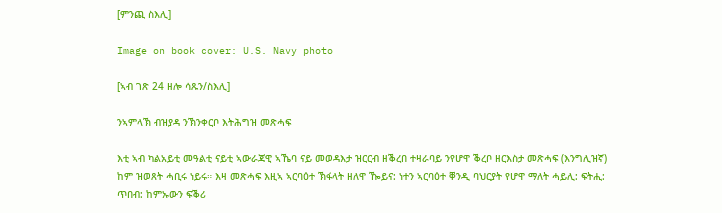[ምንጪ ስእሊ]

Image on book cover: U.S. Navy photo

[ኣብ ገጽ 24 ዘሎ ሳጹን/ስእሊ]

ንኣምላኽ ብዝያዳ ንኽንቀርቦ እትሕግዝ መጽሓፍ

እቲ ኣብ ካልአይቲ መዓልቲ ናይቲ ኣውራጃዊ ኣኼባ ናይ መወዳእታ ዝርርብ ዘቕረበ ተዛራባይ ንየሆዋ ቕረቦ ዘርእስታ መጽሓፍ (እንግሊዝኛ) ከም ዝወጸት ሓቢሩ ነይሩ። እዛ መጽሓፍ እዚኣ ኣርባዕተ ኽፋላት ዘለዋ ዀይና: ነተን ኣርባዕተ ቐንዲ ባህርያት የሆዋ ማለት ሓይሊ: ፍትሒ: ጥበብ: ከምኡውን ፍቕሪ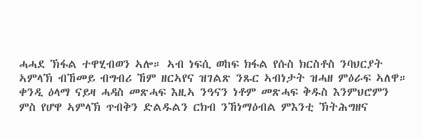ሓሓደ ኽፋል ተዋሂብወን ኣሎ። ኣብ ነፍሲ ወከፍ ክፋል የሱስ ክርስቶስ ንባህርያት ኣምላኽ ብኸመይ ብግብሪ ኸም ዘርኣየና ዝገልጽ ንጹር ኣብነታት ዝሓዘ ምዕራፍ ኣለዋ። ቀንዲ ዕላማ ናይዛ ሓዳስ መጽሓፍ እዚኣ ንዓናን ነቶም መጽሓፍ ቅዱስ እንምህሮምን ምስ የሆዋ ኣምላኽ ጥብቅን ድልዱልን ርክብ ንኸነማዕብል ምእንቲ ኽትሕግዘና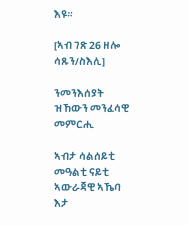እዩ።

[ኣብ ገጽ 26 ዘሎ ሳጹን/ስእሊ]

ንመንእሰያት ዝኸውን መንፈሳዊ መምርሒ

ኣብታ ሳልሰይቲ መዓልቲ ናይቲ ኣውራጃዊ ኣኼባ እታ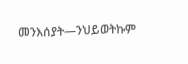መንእሰያት—ንህይወትኩም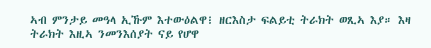ኣብ ምንታይ መዓላ ኢኹም እተውዕልዋ፧ ዘርእስታ ፍልይቲ ትራክት ወጺኣ እያ። እዛ ትራክት እዚኣ ንመንእሰያት ናይ የሆዋ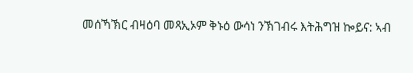መሰኻኽር ብዛዕባ መጻኢኦም ቅኑዕ ውሳነ ንኽገብሩ እትሕግዝ ኰይና: ኣብ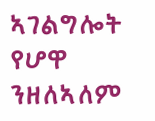ኣገልግሎት የሆዋ ንዘለኣለም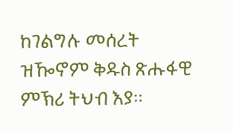ከገልግሉ መሰረት ዝዀኖም ቅዱስ ጽሑፋዊ ምኽሪ ትህብ እያ።